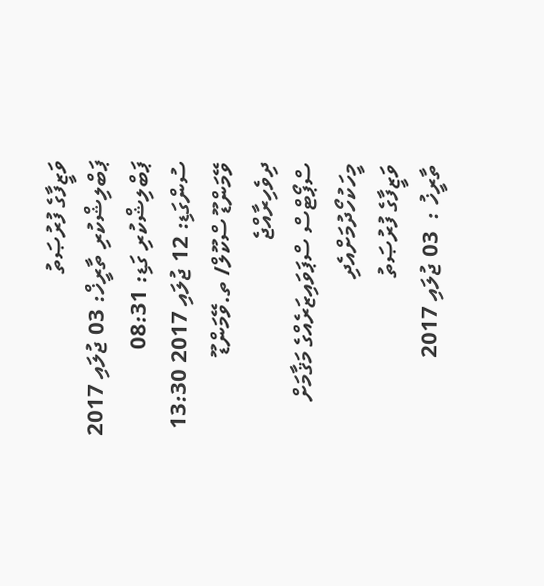ވަޒީފާގެ ފުރުޞަތު
ޕަބްލިޝްކުރި ތާރީޚް: 03 ޖުލައި 2017
ޕަބްލިޝްކުރި ގަޑި: 08:31
ސުންގަޑި: 12 ޖުލައި 2017 13:30
ވޭމަންޑޫ ސްކޫލް/ ތ.ވޭމަންޑޫ
ދިވެހިރާއްޖެ
ސްޕޯޓްސް ސްޕަވައިޒަރެއްގެ މަޤާމަށް މީހަކުހޯދުމަށްއެދި
ވަޒީފާގެ ފުރުޞަތު
ތާރީޚު :  03 ޖުލައި 2017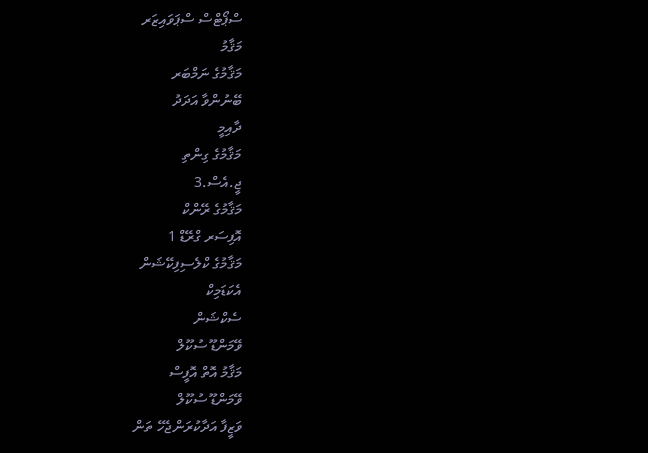ސްޕޯޓްސް ސްޕަވައިޒަރ
މަޤާމު
މަޤާމުގެ ނަމްބަރ
ބޭނުންވާ އަދަދު
ދާއިމީ
މަޤާމުގެ ގިންތި
ޖީ.އެސް.3
މަޤާމުގެ ރޭންކް
އޮފިސަރ ގްރޭޑް 1
މަޤާމުގެ ކްލެސިފިކޭޝަން
އެކަޑަމިކް
ސެކްޝަން
ވޭމަންޑޫ ސުކޫލް
މަޤާމު އޮތް އޮފީސް
ވޭމަންޑޫ ސުކޫލް
ވަޒީފާ އަދާކުރަންޖެހޭ ތަން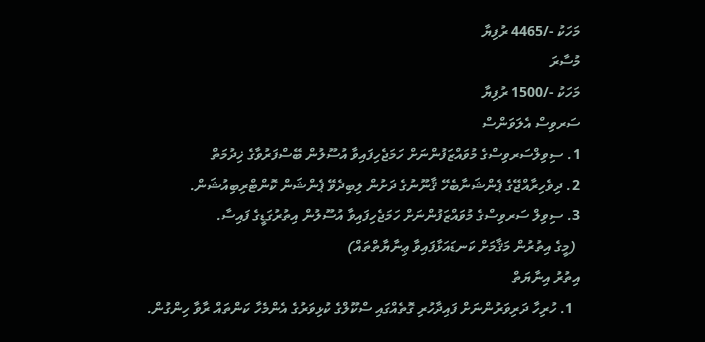މަހަކު -/4465 ރުފިޔާ
މުސާރަ
މަހަކު -/1500 ރުފިޔާ
ސަރވިސް އެލަވަންސް
1. ސިވިލްސަރވިސްގެ މުވައްޒަފުންނަށް ހަމަޖެހިފައިވާ އުސޫލުން ބޭސްފަރުވާގެ ޚިދުމަތް
2. ދިވެހިރާއްޖޭގެ ޕެންޝަނާބެހޭ ޤާނޫނުގެ ދަށުން ލިބިދެވޭ ޕެންޝަން ކޮންޓްރިބިއުޝަން.
3. ސިވިލް ސަރވިސްގެ މުވައްޒަފުންނަށް ހަމަޖެހިފައިވާ އުސޫލުން އިތުރުގަޑީގެ ފައިސާ.
 (މީގެ އިތުރުން މަޤާމަށް ކަނޑައަޅާފައިވާ ޢިނާޔާތްތައް)
އިތުރު އިނާޔަތް
  1. ހުރިހާ ދަރިވަރުންނަށް ފައިދާހުރި ގޮތެއްގައި ސްކޫލްގެ ކުޅިވަރުގެ އެންމެހާ ކަންތައް ރާވާ ހިންގުން.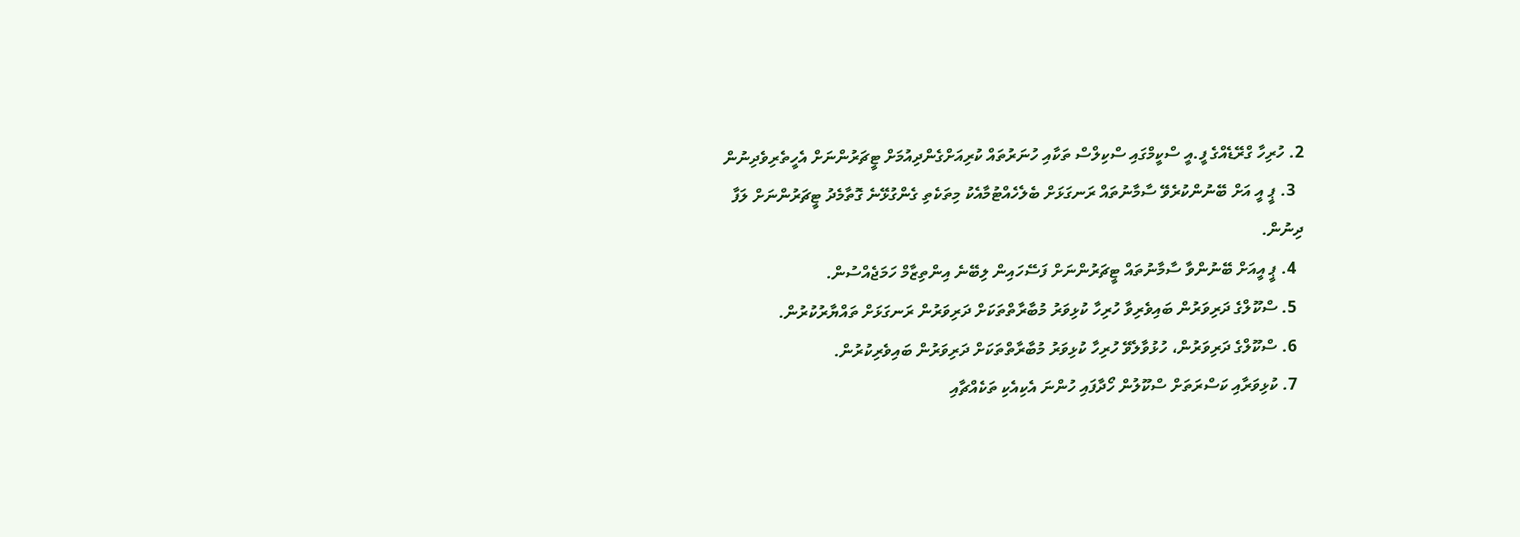2. ހުރިހާ ގްރޭޑެއްގެ ފީ.އީ ސްކީމްގައި ސްކިލްސް ތަކާއި ހުނަރުތައް ކުރިއަށްގެންދިއުމަށް ޓީޗަރުންނަށް އެހީތެރިވެދިނުން
  3. ޕީ އީ އަށް ބޭނުންކުރެވޭ ސާމާނުތައް ރަނގަޅަށް ބެލެހެއްޓުމާއެކު މިތަކެތި ގެންގުޅޭނެ ގޮތާމެދު ޓީޗަރުންނަށް ލަފާ ދިނުން.
  4. ޕީ އީއަށް ބޭނުންވާ ސާމާނުތައް ޓީޗަރުންނަށް ފަސޭހައިން ލިބޭނެ އިންތިޒާމް ހަމަޖެއްސުން.
  5. ސްކޫލްގެ ދަރިވަރުން ބައިވެރިވާ ހުރިހާ ކުޅިވަރު މުބާރާތްތަކަށް ދަރިވަރުން ރަނގަޅަށް ތައްޔާރުކުރުން.
  6. ސްކޫލްގެ ދަރިވަރުން، ހުޅުވާލެވޭ ހުރިހާ ކުޅިވަރު މުބާރާތްތަކަށް ދަރިވަރުން ބައިވެރިކުރުން.
  7. ކުޅިވަރާއި ކަސްރަތަށް ސްކޫލުން ހޯދާފައި ހުންނަ އެކިއެކި ތަކެއްޗާއި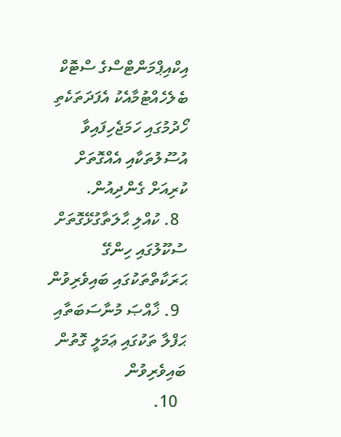އިކްއިޕްމަންޓްސްގެ ސްޓޮކް ބެލެހެއްޓުމާއެކު އެފަދަތަކެތި ހޯދުމުގައި ހަމަޖެހިފައިވާ އުސޫލުތަކާއި އެއްގޮތަށް ކުރިއަށް ގެންދިއުން.
  8. ކުއްލި ޙާލަތާގުޅޭގޮތަށް ސުކޫލުގައި ހިންގޭ ޙަރަކާތްތަކުގައި ބައިވެރިވުން
  9. ޚާއްޞަ މުނާސަބަތާއި ޙަފްލާ ތަކުގައި ޢަމަލީ ގޮތުން ބައިވެރިވުން
  10.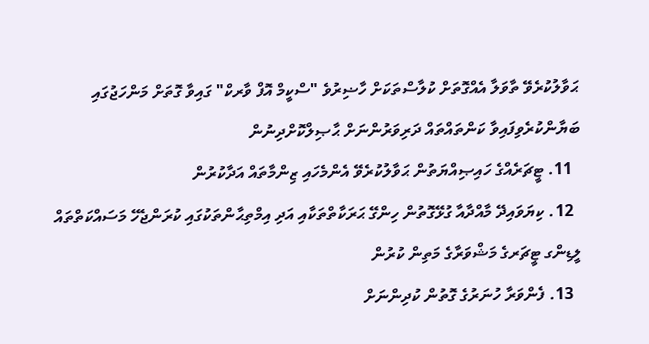ޙަވާލުކުރެވޭ ތާވަލާ އެއްގޮތަށް ކުލާސްތަކަށް ހާޟިރުވެ "ސްކީމް އޮފް ވާރކް" ގައިވާ ގޮތަށް މަންހަޖުގައި ބަޔާންކުރެވިފައިވާ ކަންތައްތައް ދަރިވަރުންނަށް ޙާޞިލްކޮށްދިނުން
  11. ޓީޗަރެއްގެ ހައިޞިއްޔަތުން ޙަވާލުކުރެވޭ އެންމެހައި ޒިންމާތައް އަދާކުރުން
  12. ކިޔަވައިދޭ މާއްދާއާ ގުޅޭގޮތުން ހިންގޭ ޙަރަކާތްތަކާއި އަދި އިމްތިޙާންތަކުގައި ކުރަންޖެހޭ މަސައްކަތްތައް ލީޑިންގ ޓީޗަރގެ މަޝްވަރާގެ މަތިން ކުރުން
  13. ފެންވަރާ ހުނަރުގެ ގޮތުން ކުދިންނަށް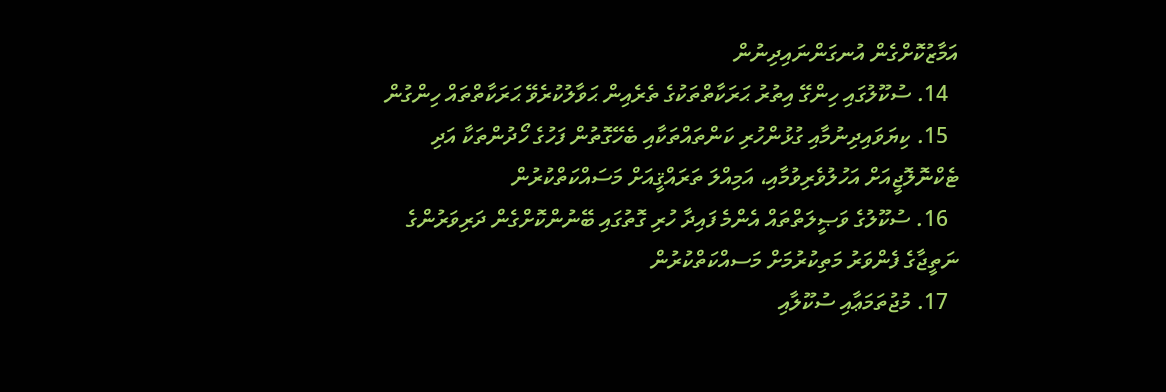އަމާޒުކޮށްގެން އުނގަންނައިދިނުން
  14. ސުކޫލުގައި ހިންގޭ އިތުރު ޙަރަކާތްތަކުގެ ތެރެއިން ޙަވާލުކުރެވޭ ޙަރަކާތްތައް ހިންގުން
  15. ކިޔަވައިދިނުމާއި ގުޅުންހުރި ކަންތައްތަކާއި ބެހޭގޮތުން ފަހުގެ ހޯދުންތަކާ އަދި ޓެކްނޮލޮޖީއަށް އަހުލުވެރިވުމާއި، އަމިއްލަ ތަރައްޤީއަށް މަސައްކަތްކުރުން
  16. ސުކޫލުގެ ވަޞީލަތްތައް އެންމެ ފައިދާ ހުރި ގޮތުގައި ބޭނުންކޮށްގެން ދަރިވަރުންގެ ނަތީޖާގެ ފެންވަރު މަތިކުރުމަށް މަސއްކަތްކުރުން
  17. މުޖުތަމަޢާއި ސުކޫލާއި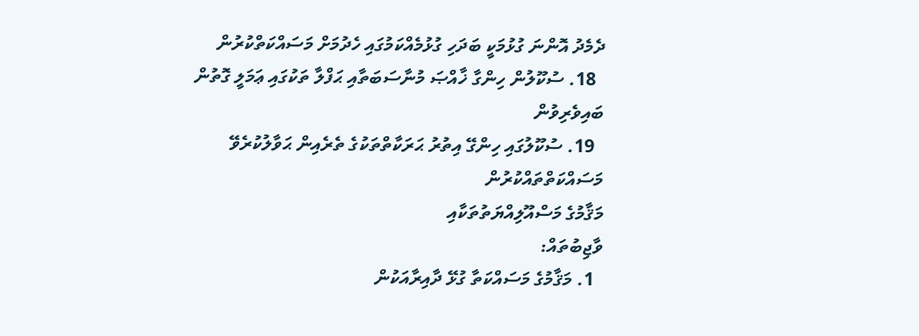ދެމެދު އޮންނަ ގުޅުމަކީ ބަދަހި ގުޅުމެއްކަމުގައި ހެދުމަށް މަސައްކަތްކުރުން
  18. ސުކޫލުން ހިންގާ ޚާއްޞަ މުނާސަބަތާއި ޙަފްލާ ތަކުގައި ޢަމަލީ ގޮތުން ބައިވެރިވުން
  19. ސުކޫލުގައި ހިންގޭ އިތުރު ޙަރަކާތްތަކުގެ ތެރެއިން ޙަވާލުކުރެވޭ މަސައްކަތްތައްކުރުން
މަޤާމުގެ މަސްއޫލިއްޔަތުތަކާއި
ވާޖިބުތައް:
  1. މަޤާމުގެ މަސައްކަތާ ގުޅޭ ދާއިރާއަކުން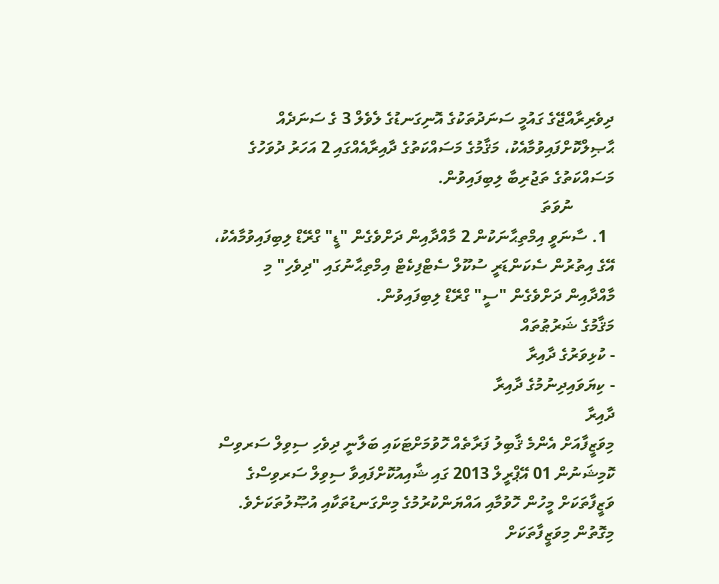ދިވެރިރާއްޖޭގެ ގައުމީ ސަނަދުތަކުގެ އޮނިގަނޑުގެ ލެވެލް 3 ގެ ސަނަދެއް ޙާޞިލްކޮށްފައިވުމާއެކު، މަޤާމުގެ މަސައްކަތުގެ ދާއިރާއެއްގައި 2 އަހަރު ދުވަހުގެ މަސައްކަތުގެ ތަޖުރިބާ ލިބިފައިވުން.
          ނުވަތަ
  1. ސާނަވީ އިމްތިޙާނަކުން 2 މާއްދާއިން ދަށްވެގެން "ޑީ" ގްރޭޑް ލިބިފައިވުމާއެކު، އޭގެ އިތުރުން ސެކަންޑަރީ ސުކޫލް ސެޓްފިކެޓް އިމްތިޙާނުގައި "ދިވެހި" މި މާއްދާއިން ދަށްވެގެން "ސީ" ގްރޭޑް ލިބިފައިވުން.
މަޤާމުގެ ޝަރުޠުތައް
- ކުޅިވަރުގެ ދާއިރާ
- ކިޔަވައިދިނުމުގެ ދާއިރާ
ދާއިރާ
މިވަޒީފާއަށް އެންމެ ޤާބިލު ފަރާތެއް ހޮވުމަށްޓަކައި ބަލާނީ ދިވެހި ސިވިލް ސަރވިސް ކޮމިޝަނުން 01 އޭޕްރީލް 2013 ގައި ޝާއިއުކޮށްފައިވާ ސިވިލް ސަރވިސްގެ ވަޒީފާތަކަށް މީހުން ހޮވުމާއި އައްޔަންކުރުމުގެ މިންގަނޑުތަކާއި އުޞޫލުތަކަށެވެ. މިގޮތުން މިވަޒީފާތަކަށް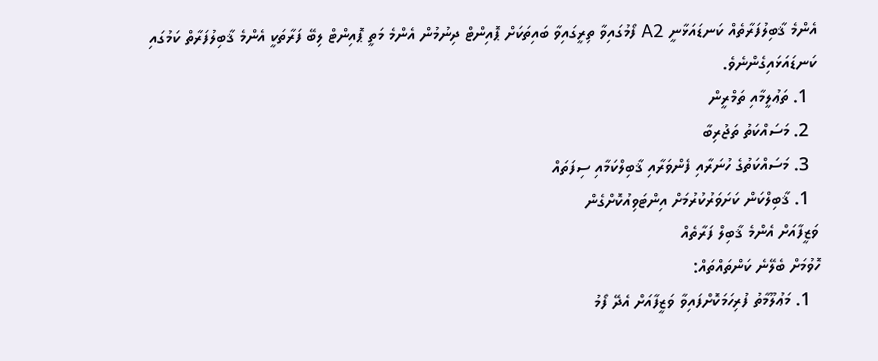އެންމެ ޤާބިލުފަރާތެއް ކަނޑައަޅާނީ A2 ފޯމުގައިވާ ތިރީގައިވާ ބައިތަކަށް ޕޮއިންޓް ދިނުމުން އެންމެ މަތީ ޕޮއިންޓް ލިބޭ ފަރާތަކީ އެންމެ ޤާބިލުފަރާތް ކަމުގައި ކަނޑައަޅައިގެންނެވެ.
  1. ތަޢުލީމާއި ތަމްރީން
  2. މަސައްކަތު ތަޖުރިބާ
  3. މަސައްކަތުގެ ހުނަރާއި ފެންވަރާއި ޤާބިލްކަމާއި ސިފަތައް
  1. ޤާބިލްކަން ކަށަވަރުކުރުމަށް އިންޓަވިއުކޮށްގެން
ވަޒީފާއަށް އެންމެ ޤާބިލް ފަރާތެއް
ހޮވުމަށް ބެލޭނެ ކަންތައްތައް:
  1. މަޢުލޫމާތު ފުރިހަމަކޮށްފައިވާ ވަޒީފާއަށް އެދޭ ފޯމު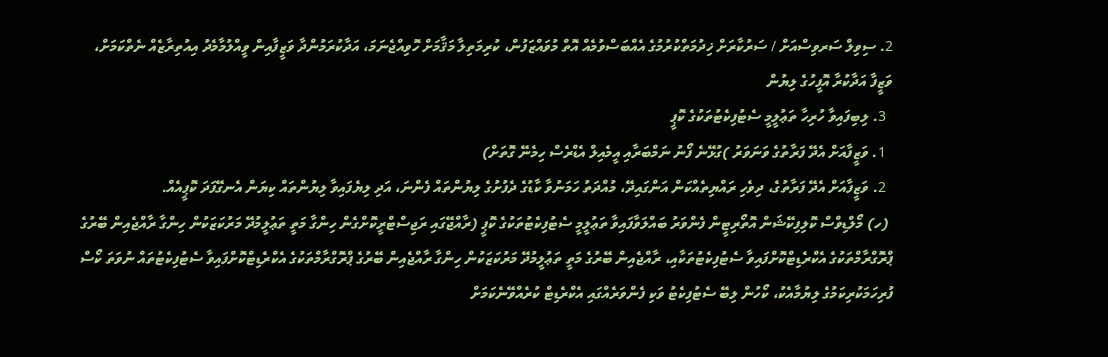2. ސިވިލް ސަރވިސްއަށް / ސަރުކާރަށް ޚިދުމަތްކުރުމުގެ އެއްބަސްވުމެއް އޮތް މުވައްޒަފުން، ކުރިމަތިލާ މަޤާމަށް ހޮވިއްޖެނަމަ، އަދާކުރަމުންދާ ވަޒީފާއިން ވީއްލުމާމެދު އިއުތިރާޒެއް ނެތްކަމަށް، ވަޒީފާ އަދާކުރާ އޮފީހުގެ ލިޔުން
  3. ލިބިފައިވާ ހުރިހާ ތަޢުލީމީ ސެޓުފިކެޓުތަކުގެ ކޮޕީ
  1. ވަޒީފާއަށް އެދޭ ފަރާތުގެ ވަނަވަރު )ގުޅޭނެ ފޯނު ނަމްބަރާއި އީމެއިލް އެޑްރެސް ހިމެނޭ ގޮތަށް)
  2. ވަޒީފާއަށް އެދޭ ފަރާތުގެ، ދިވެހި ރައްޔިތެއްކަން އަންގައިދޭ، މުއްދަތު ހަމަނުވާ ކާޑުގެ ދެފުށުގެ ލިޔުންތައް ފެންނަ، އަދި ލިޔެފައިވާ ލިޔުންތައް ކިޔަން އެނގޭފަދަ ކޮޕީއެއް.
 (ހ) މޯލްޑިވްސް ކޮލިފިކޭޝަން އޮތޯރިޓީން ފެންވަރު ބައްލަވާފައިވާ ތަޢުލީމީ ސެޓުފިކެޓުތަކުގެ ކޮޕީ (ރާއްޖޭގައި ރަޖިސްޓްރީކޮށްގެން ހިންގާ މަތީ ތަޢުލީމުދޭ މަރުކަޒަކުން ހިންގާ ރާއްޖެއިން ބޭރުގެ ޕްރޮގްރާމްތަކުގެ އެކްރެޑިޓްކޮށްފައިވާ ސެޓުފިކެޓުތަކާއި، ރާއްޖެއިން ބޭރުގެ މަތީ ތަޢުލީމުދޭ މަރުކަޒަކުން ހިންގާ ރާއްޖެއިން ބޭރުގެ ޕްރޮގްރާމްތަކުގެ އެކްރެޑިޓްކޮށްފައިވާ ސެޓުފިކެޓުތައް ނުވަތަ ކޯސް ފުރިހަމަކުރިކަމުގެ ލިޔުމާއެކު، ކޯހުން ލިބޭ ސެޓުފިކެޓު ވަކި ފެންވަރެއްގައި އެކްރެޑިޓް ކުރެއްވޭނެކަމަށް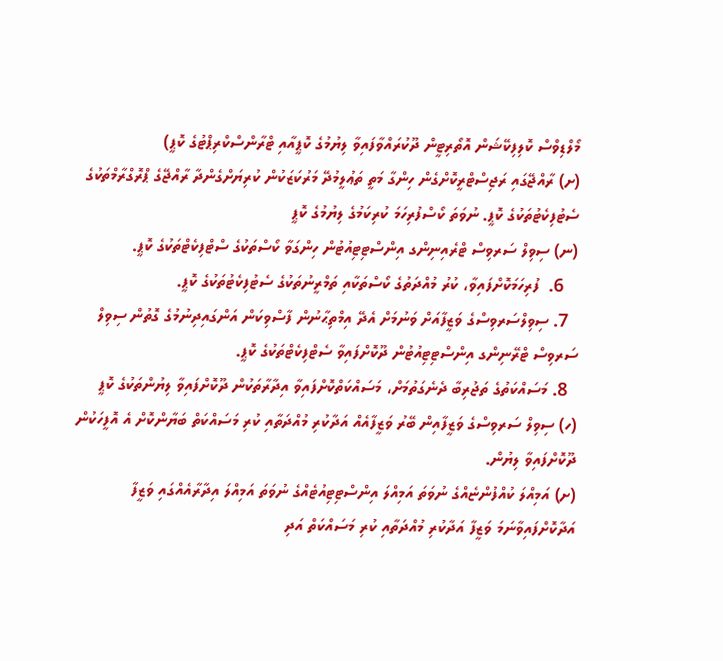މޯލްޑިވްސް ކޮލިފިކޭޝަން އޮތޯރިޓީން ދޫކުރައްވާފައިވާ ލިޔުމުގެ ކޮޕީއާއި ޓްރާންސްކްރިޕްޓުގެ ކޮޕީ)
(ށ) ރާއްޖޭގައި ރަޖިސްޓްރީކޮށްގެން ހިންގާ މަތީ ތަޢުލީމުދޭ މަރުކަޒަކުން ކުރިޔަށްގެންދާ ރާއްޖޭގެ ޕްރޮގްރާމްތަކުގެ ސެޓުފިކެޓުތަކުގެ ކޮޕީ. ނުވަތަ ކޯސްފުރިހަމަ ކުރިކަމުގެ ލިޔުމުގެ ކޮޕީ
(ނ) ސިވިލް ސަރވިސް ޓްރެއިނިންގ އިންސްޓިޓިއުޓުން ހިންގަވާ ކޯސްތަކުގެ ސްޓްފިކެޓްތަކުގެ ކޮޕީ.
   6.  ފުރިހަމަކޮށްފައިވާ، ކުރު މުއްދަތުގެ ކޯސްތަކާއި ތަމްރީނުތަކުގެ ސެޓުފިކެޓުތަކުގެ ކޮޕީ.
  7. ސިވިލްސަރވިސްގެ ވަޒީފާއަށް ވަނުމަށް އެދޭ އިމްތިޙާނުން ފާސްވިކަން އަންގައިދިނުމުގެ ގޮތުން ސިވިލް ސަރވިސް ޓްރޭނިންގ އިންސްޓިޓިއުޓުން ދޫކޮށްފައިވާ ސެޓްފިކެޓްތަކުގެ ކޮޕީ.
  8. މަސައްކަތުގެ ތަޖުރިބާ ދެނެގަތުމަށް، މަސައްކަތްކޮށްފައިވާ އިދާރާތަކުން ދޫކޮށްފައިވާ ލިޔުންތަކުގެ ކޮޕީ
(ހ) ސިވިލް ސަރވިސްގެ ވަޒީފާއިން ބޭރު ވަޒީފާއެއް އަދާކުރި މުއްދަތާއި ކުރި މަސައްކަތް ބަޔާންކޮށް އެ އޮފީހަކުން ދޫކޮށްފައިވާ ލިޔުން.
(ށ) އަމިއްލަ ކުއްފުންޏެއްގެ ނުވަތަ އަމިއްލަ އިންސްޓިޓިއުޓެއްގެ ނުވަތަ އަމިއްލަ އިދާރާއެއްގައި ވަޒީފާ އަދާކޮށްފައިވާނަމަ ވަޒީފާ އަދާކުރި މުއްދަތާއި ކުރި މަސައްކަތް އަދި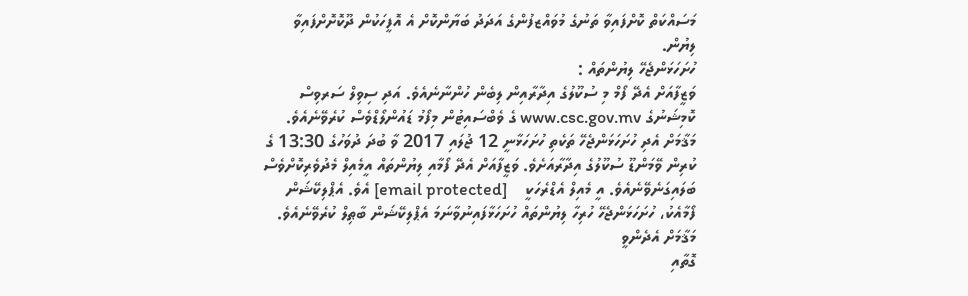މަސައްކަތް ކޮށްފައިވާ ތަނުގެ މުވައްޒފުންގެ އަދަދު ބަޔާންކޮށް އެ އޮފީހަކުން ދޫކޮށޮށްފައިވާ ލިޔުން.
ހުށަހަޅަންޖެހޭ ލިޔުންތައް :
ވަޒީފާއަށް އެދޭ ފޯމް މި ސުކޫލުގެ އިދާރާއިން ލިބެން ހުންނާނެއެވެ. އަދި ސިވިލް ސަރވިސް ކޮމިޝަނުގެ www.csc.gov.mv ގެ ވެބްސައިޓުން މިފޯމު ޑައުންލޯޑްވެސް ކުރެވޭނެއެވެ. މަޤާމަށް އެދި ހުށަހަޅަންޖެހޭ ތަކެތި ހުށަހަޅާނީ 12 ޖުލައި 2017 ވާ ބުދަ ދުވަހުގެ 13:30 ގެ ކުރިން ވޭމަންޑޫ ސުކޫލުގެ އިދާރާއަށެވެ. ވަޒީފާއަށް އެދޭ ފޯމާއި ލިޔުންތައް އީމެއިލް މެދުވެރިކޮށްވެސް ބަލައިގަނެވޭނެއެވެ. އީ މެއިލް އެޑްރެހަކީ    [email protected] އެވެ. އެޕްލިކޭޝަން ފޯމާއެކު، ހުށަހަޅަންޖެހޭ ހުރިހާ ލިޔުންތައް ހުށަހަޅާފައިނުވާނަމަ އެޕްލިކޭޝަން ބާޠިލް ކުރެވޭނެއެވެ.
މަޤާމަށް އެދެންވީ
ގޮތާއި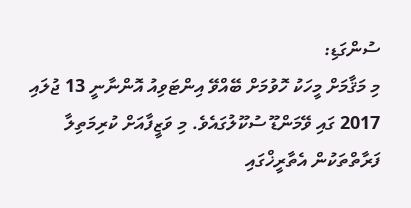ސުންގަޑި:
މި މަޤާމަށް މީހަކު ހޮވުމަށް ބޭއްވޭ އިންޓަވިއު އޮންނާނީ 13 ޖުލައި 2017 ގައި ވޭމަންޑޫ ސުކޫލުގައެވެ. މި ވަޒީފާއަށް ކުރިމަތިލާ ފަރާތްތަކުން އެތާރީޚްގައި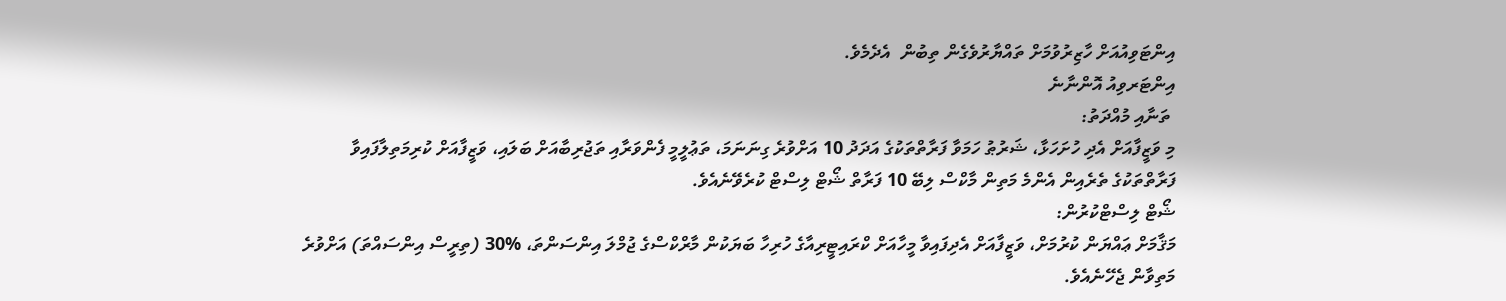އިންޓަވިއުއަށް ހާޒިރުވުމަށް ތައްޔާރުވެގެން ތިބުން  އެދެމެވެ.
އިންޓަރވިއު އޮންނާނެ
 ތަނާއި މުއްދަތު:
މި ވަޒީފާއަށް އެދި ހުށަހަޅާ، ޝަރުޠު ހަމަވާ ފަރާތްތަކުގެ އަދަދު 10 އަށްވުރެ ގިނަނަމަ، ތަޢުލީމީ ފެންވަރާއި ތަޖުރިބާއަށް ބަލައި، ވަޒީފާއަށް ކުރިމަތިލާފައިވާ ފަރާތްތަކުގެ ތެރެއިން އެންމެ މަތިން މާކްސް ލިބޭ 10 ފަރާތް ޝޯޓް ލިސްޓް ކުރެވޭނެއެވެ.
ޝޯޓް ލިސްޓްކުރުން:
މަޤާމަށް ޢައްޔަން ކުރުމަށް، ވަޒީފާއަށް އެދިފައިވާ މީހާއަށް ކްރައިޓީރިއާގެ ހުރިހާ ބަޔަކުން މާރްކްސްގެ ޖުމްލަ އިންސަންތަ، %30 (ތިރީސް އިންސައްތަ) އަށްވުރެ މަތިވާން ޖެހޭނެއެވެ.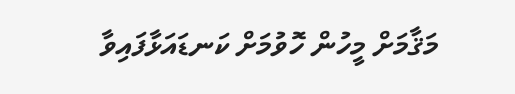މަޤާމަށް މީހުން ހޮވުމަށް ކަނޑައަޅާފައިވާ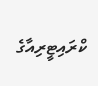ކްރައިޓީރިއާގެ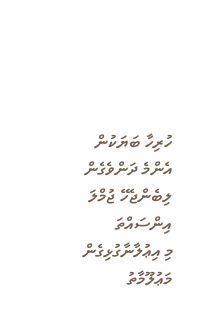ހުރިހާ ބަޔަކުން އެންމެ ދަންވެގެން
ލިބެންޖެހޭ ޖުމްލަ އިންސައްތަ
މި އިޢުލާނާގުޅިގެން މަޢުލޫމާތު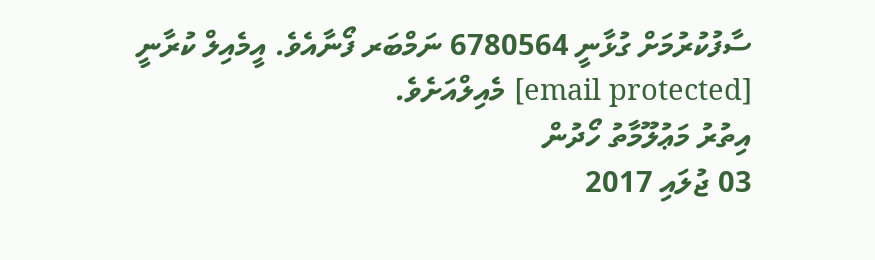ސާފުކުރުމަށް ގުޅާނީ 6780564 ނަމްބަރ ފޯނާއެވެ. އީމެއިލް ކުރާނީ [email protected] މެއިލްއަށެވެ.
އިތުރު މަޢުލޫމާތު ހޯދުން
03 ޖުލައި 2017